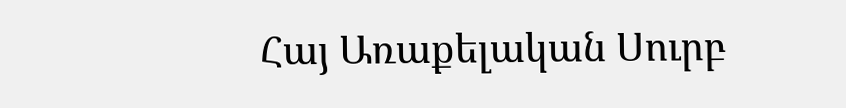Հայ Առաքելական Սուրբ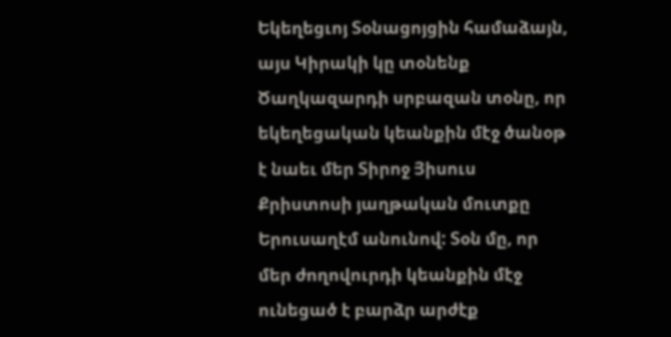Եկեղեցւոյ Տօնացոյցին համաձայն, այս Կիրակի կը տօնենք Ծաղկազարդի սրբազան տօնը, որ եկեղեցական կեանքին մէջ ծանօթ է նաեւ մեր Տիրոջ Յիսուս Քրիստոսի յաղթական մուտքը Երուսաղէմ անունով: Տօն մը, որ մեր ժողովուրդի կեանքին մէջ ունեցած է բարձր արժէք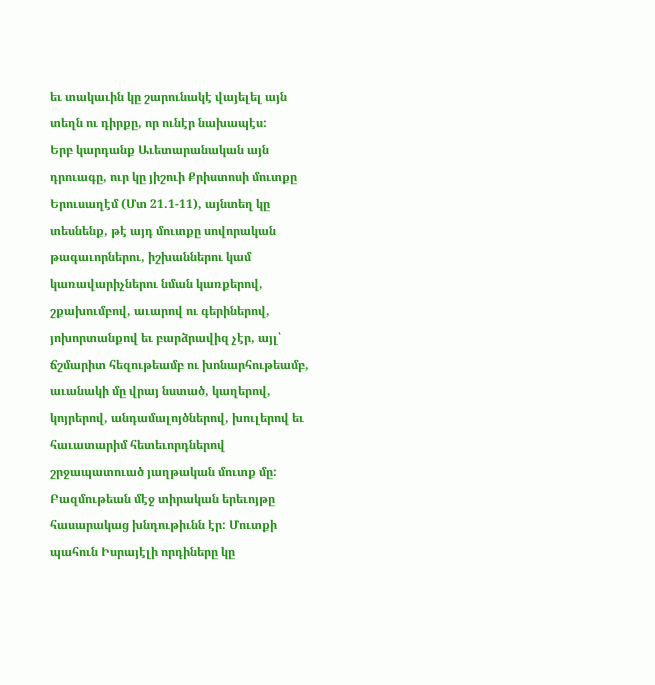եւ տակաւին կը շարունակէ վայելել այն տեղն ու դիրքը, որ ունէր նախապէս:
Երբ կարդանք Աւետարանական այն դրուագը, ուր կը յիշուի Քրիստոսի մուտքը Երուսաղէմ (Մտ 21.1-11), այնտեղ կը տեսնենք, թէ այդ մուտքը սովորական թագաւորներու, իշխաններու կամ կառավարիչներու նման կառքերով, շքախումբով, աւարով ու գերիներով, յոխորտանքով եւ բարձրավիզ չէր, այլ՝ ճշմարիտ հեզութեամբ ու խոնարհութեամբ, աւանակի մը վրայ նստած, կաղերով, կոյրերով, անդամալոյծներով, խուլերով եւ հաւատարիմ հետեւորդներով շրջապատուած յաղթական մուտք մը:
Բազմութեան մէջ տիրական երեւոյթը հասարակաց խնդութիւնն էր: Մուտքի պահուն Իսրայէլի որդիները կը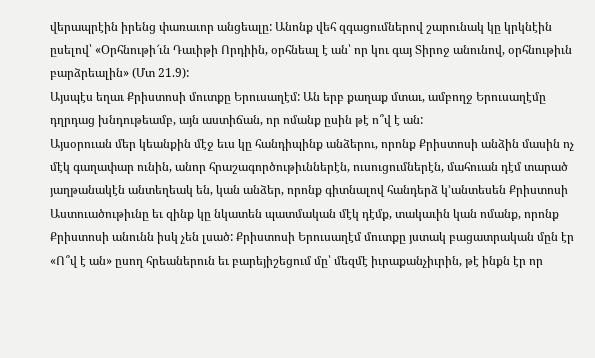վերապրէին իրենց փառաւոր անցեալը: Անոնք վեհ զգացումներով շարունակ կը կրկնէին ըսելով՝ «Օրհնութի՜ւն Դաւիթի Որդիին, օրհնեալ է ան՝ որ կու գայ Տիրոջ անունով, օրհնութիւն բարձրեալին» (Մտ 21.9):
Այսպէս եղաւ Քրիստոսի մուտքը Երուսաղէմ: Ան երբ քաղաք մտաւ, ամբողջ Երուսաղէմը դղրդաց խնդութեամբ, այն աստիճան, որ ոմանք ըսին թէ ո՞վ է ան:
Այսօրուան մեր կեանքին մէջ եւս կը հանդիպինք անձերու, որոնք Քրիստոսի անձին մասին ոչ մէկ գաղափար ունին, անոր հրաշագործութիւններէն, ուսուցումներէն, մահուան դէմ տարած յաղթանակէն անտեղեակ են, կան անձեր, որոնք գիտնալով հանդերձ կ’անտեսեն Քրիստոսի Աստուածութիւնը եւ զինք կը նկատեն պատմական մէկ դէմք, տակաւին կան ոմանք, որոնք Քրիստոսի անունն իսկ չեն լսած: Քրիստոսի Երուսաղէմ մուտքը յստակ բացատրական մըն էր «Ո՞վ է ան» ըսող հրեաներուն եւ բարեյիշեցում մը՝ մեզմէ իւրաքանչիւրին, թէ ինքն էր որ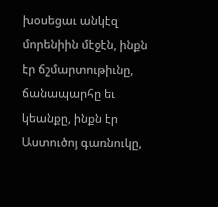խօսեցաւ անկէզ մորենիին մէջէն, ինքն էր ճշմարտութիւնը, ճանապարհը եւ կեանքը, ինքն էր Աստուծոյ գառնուկը,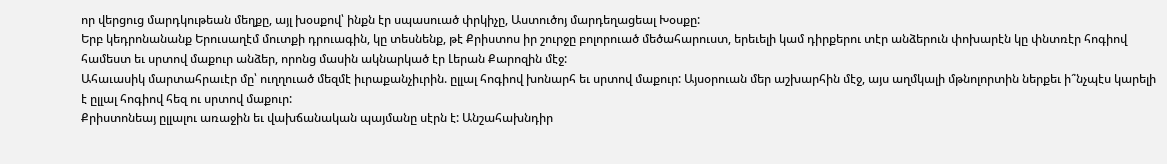որ վերցուց մարդկութեան մեղքը, այլ խօսքով՝ ինքն էր սպասուած փրկիչը, Աստուծոյ մարդեղացեալ Խօսքը:
Երբ կեդրոնանանք Երուսաղէմ մուտքի դրուագին, կը տեսնենք, թէ Քրիստոս իր շուրջը բոլորուած մեծահարուստ, երեւելի կամ դիրքերու տէր անձերուն փոխարէն կը փնտռէր հոգիով համեստ եւ սրտով մաքուր անձեր, որոնց մասին ակնարկած էր Լերան Քարոզին մէջ:
Ահաւասիկ մարտահրաւէր մը՝ ուղղուած մեզմէ իւրաքանչիւրին. ըլլալ հոգիով խոնարհ եւ սրտով մաքուր: Այսօրուան մեր աշխարհին մէջ, այս աղմկալի մթնոլորտին ներքեւ ի՞նչպէս կարելի է ըլլալ հոգիով հեզ ու սրտով մաքուր:
Քրիստոնեայ ըլլալու առաջին եւ վախճանական պայմանը սէրն է: Անշահախնդիր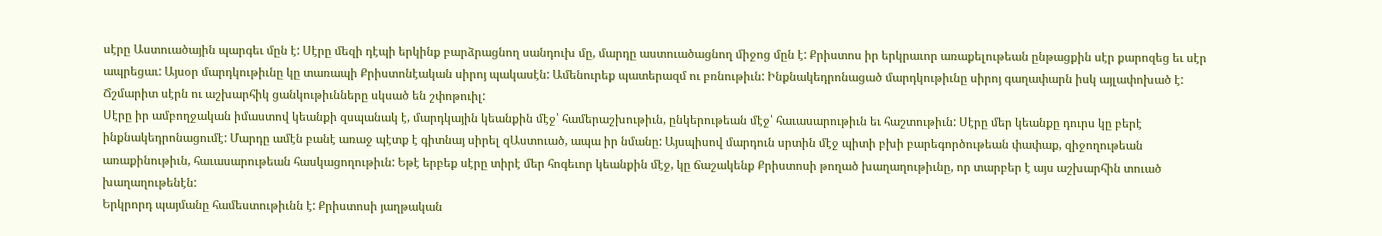սէրը Աստուածային պարգեւ մըն է: Սէրը մեզի դէպի երկինք բարձրացնող սանդուխ մը, մարդը աստուածացնող միջոց մըն է: Քրիստոս իր երկրաւոր առաքելութեան ընթացքին սէր քարոզեց եւ սէր ապրեցաւ: Այսօր մարդկութիւնը կը տառապի Քրիստոնէական սիրոյ պակասէն: Ամենուրեք պատերազմ ու բռնութիւն: Ինքնակեդրոնացած մարդկութիւնը սիրոյ գաղափարն իսկ այլափոխած է: Ճշմարիտ սէրն ու աշխարհիկ ցանկութիւնները սկսած են շփոթուիլ:
Սէրը իր ամբողջական իմաստով կեանքի զսպանակ է, մարդկային կեանքին մէջ՝ համերաշխութիւն, ընկերութեան մէջ՝ հաւասարութիւն եւ հաշտութիւն: Սէրը մեր կեանքը դուրս կը բերէ ինքնակեդրոնացումէ: Մարդը ամէն բանէ առաջ պէտք է գիտնայ սիրել զԱստուած, ապա իր նմանը: Այսպիսով մարդուն սրտին մէջ պիտի բխի բարեգործութեան փափաք, զիջողութեան առաքինութիւն, հաւասարութեան հասկացողութիւն: Եթէ երբեք սէրը տիրէ մեր հոգեւոր կեանքին մէջ, կը ճաշակենք Քրիստոսի թողած խաղաղութիւնը, որ տարբեր է այս աշխարհին տուած խաղաղութենէն:
Երկրորդ պայմանը համեստութիւնն է: Քրիստոսի յաղթական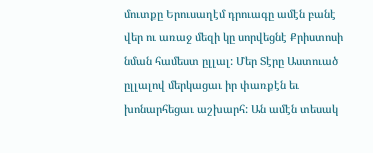մուտքը Երուսաղէմ դրուագը ամէն բանէ վեր ու առաջ մեզի կը սորվեցնէ Քրիստոսի նման համեստ ըլլալ: Մեր Տէրը Աստուած ըլլալով մերկացաւ իր փառքէն եւ խոնարհեցաւ աշխարհ: Ան ամէն տեսակ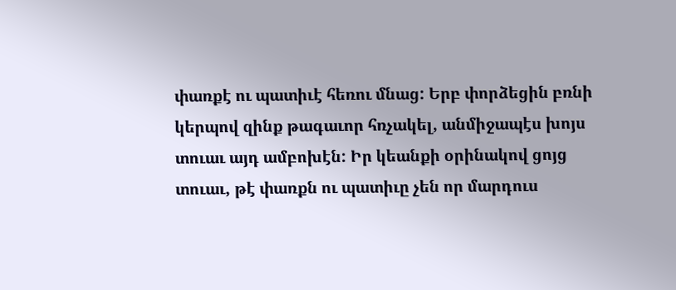փառքէ ու պատիւէ հեռու մնաց: Երբ փորձեցին բռնի կերպով զինք թագաւոր հռչակել, անմիջապէս խոյս տուաւ այդ ամբոխէն: Իր կեանքի օրինակով ցոյց տուաւ, թէ փառքն ու պատիւը չեն որ մարդուս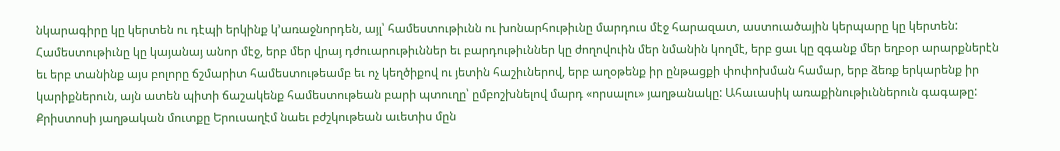նկարագիրը կը կերտեն ու դէպի երկինք կ’առաջնորդեն, այլ՝ համեստութիւնն ու խոնարհութիւնը մարդուս մէջ հարազատ, աստուածային կերպարը կը կերտեն: Համեստութիւնը կը կայանայ անոր մէջ, երբ մեր վրայ դժուարութիւններ եւ բարդութիւններ կը ժողովուին մեր նմանին կողմէ, երբ ցաւ կը զգանք մեր եղբօր արարքներէն եւ երբ տանինք այս բոլորը ճշմարիտ համեստութեամբ եւ ոչ կեղծիքով ու յետին հաշիւներով, երբ աղօթենք իր ընթացքի փոփոխման համար, երբ ձեռք երկարենք իր կարիքներուն, այն ատեն պիտի ճաշակենք համեստութեան բարի պտուղը՝ ըմբոշխնելով մարդ «որսալու» յաղթանակը: Ահաւասիկ առաքինութիւններուն գագաթը:
Քրիստոսի յաղթական մուտքը Երուսաղէմ նաեւ բժշկութեան աւետիս մըն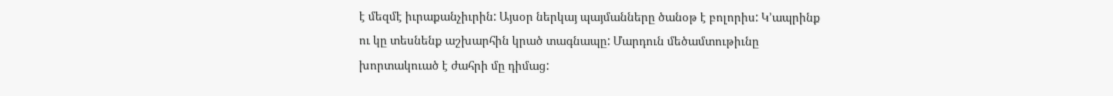է մեզմէ իւրաքանչիւրին: Այսօր ներկայ պայմանները ծանօթ է բոլորիս: Կ’ապրինք ու կը տեսնենք աշխարհին կրած տագնապը: Մարդուն մեծամտութիւնը խորտակուած է ժահրի մը դիմաց: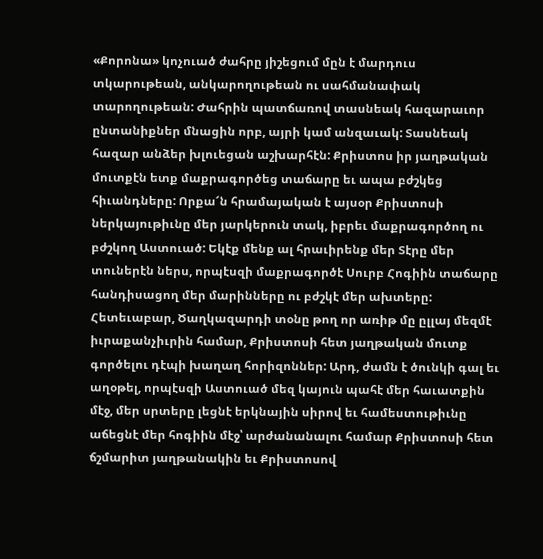«Քորոնա» կոչուած ժահրը յիշեցում մըն է մարդուս տկարութեան, անկարողութեան ու սահմանափակ տարողութեան: Ժահրին պատճառով տասնեակ հազարաւոր ընտանիքներ մնացին որբ, այրի կամ անզաւակ: Տասնեակ հազար անձեր խլուեցան աշխարհէն: Քրիստոս իր յաղթական մուտքէն ետք մաքրագործեց տաճարը եւ ապա բժշկեց հիւանդները: Որքա՜ն հրամայական է այսօր Քրիստոսի ներկայութիւնը մեր յարկերուն տակ, իբրեւ մաքրագործող ու բժշկող Աստուած: Եկէք մենք ալ հրաւիրենք մեր Տէրը մեր տուներէն ներս, որպէսզի մաքրագործէ Սուրբ Հոգիին տաճարը հանդիսացող մեր մարինները ու բժշկէ մեր ախտերը:
Հետեւաբար, Ծաղկազարդի տօնը թող որ առիթ մը ըլլայ մեզմէ իւրաքանչիւրին համար, Քրիստոսի հետ յաղթական մուտք գործելու դէպի խաղաղ հորիզոններ: Արդ, ժամն է ծունկի գալ եւ աղօթել, որպէսզի Աստուած մեզ կայուն պահէ մեր հաւատքին մէջ, մեր սրտերը լեցնէ երկնային սիրով եւ համեստութիւնը աճեցնէ մեր հոգիին մէջ՝ արժանանալու համար Քրիստոսի հետ ճշմարիտ յաղթանակին եւ Քրիստոսով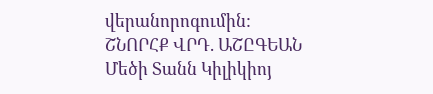վերանորոգումին:
ՇՆՈՐՀՔ ՎՐԴ. ԱՇԸԳԵԱՆ
Մեծի Տանն Կիլիկիոյ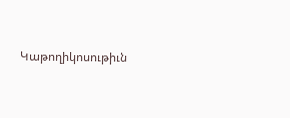Կաթողիկոսութիւն